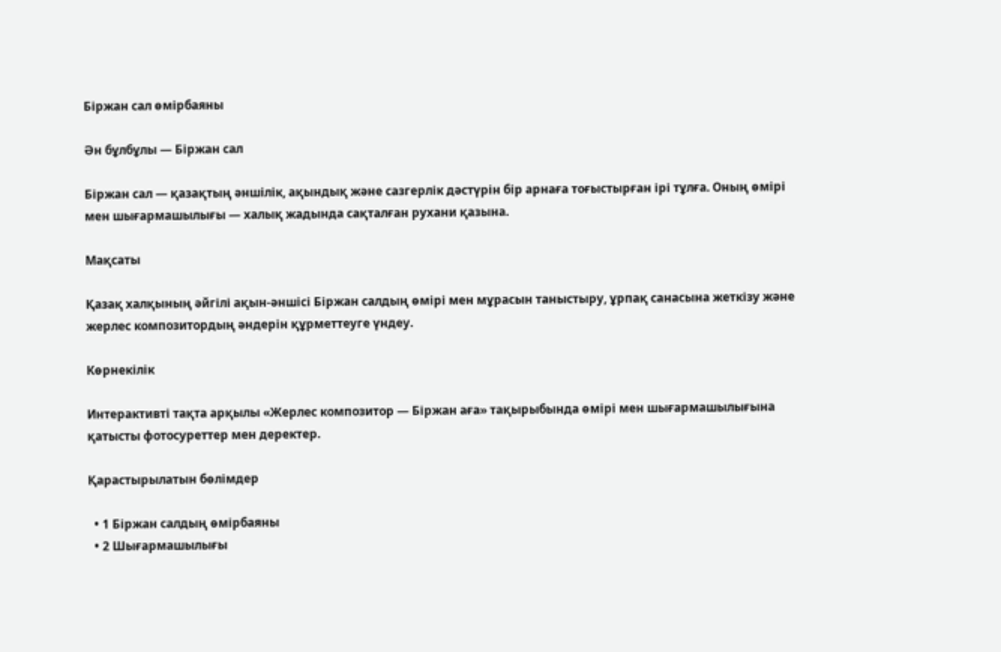Біржан сал өмірбаяны

Ән бұлбұлы — Біржан сал

Біржан сал — қазақтың әншілік, ақындық және сазгерлік дәстүрін бір арнаға тоғыстырған ірі тұлға. Оның өмірі мен шығармашылығы — халық жадында сақталған рухани қазына.

Мақсаты

Қазақ халқының әйгілі ақын-әншісі Біржан салдың өмірі мен мұрасын таныстыру, ұрпақ санасына жеткізу және жерлес композитордың әндерін құрметтеуге үндеу.

Көрнекілік

Интерактивті тақта арқылы «Жерлес композитор — Біржан аға» тақырыбында өмірі мен шығармашылығына қатысты фотосуреттер мен деректер.

Қарастырылатын бөлімдер

  • 1 Біржан салдың өмірбаяны
  • 2 Шығармашылығы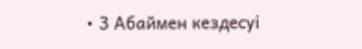• 3 Абаймен кездесуі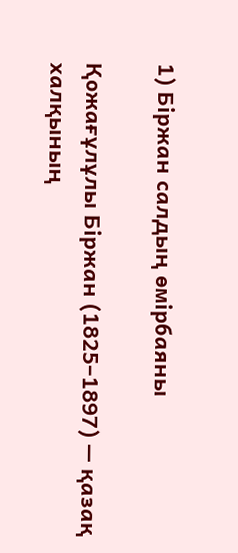1) Біржан салдың өмірбаяны

Қожағұлұлы Біржан (1825–1897) — қазақ халқының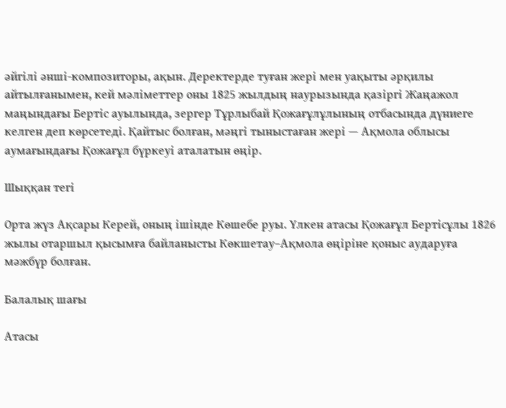әйгілі әнші-композиторы, ақын. Деректерде туған жері мен уақыты әрқилы айтылғанымен, кей мәліметтер оны 1825 жылдың наурызында қазіргі Жаңажол маңындағы Бертіс ауылында, зергер Тұрлыбай Қожағұлұлының отбасында дүниеге келген деп көрсетеді. Қайтыс болған, мәңгі тыныстаған жері — Ақмола облысы аумағындағы Қожағұл бүркеуі аталатын өңір.

Шыққан тегі

Орта жүз Ақсары Керей, оның ішінде Көшебе руы. Үлкен атасы Қожағұл Бертісұлы 1826 жылы отаршыл қысымға байланысты Көкшетау–Ақмола өңіріне қоныс аударуға мәжбүр болған.

Балалық шағы

Атасы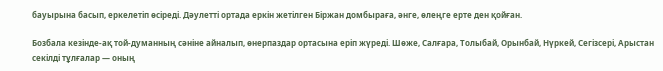бауырына басып, еркелетіп өсіреді. Дәулетті ортада еркін жетілген Біржан домбыраға, әнге, өлеңге ерте ден қойған.

Бозбала кезінде-ақ той-думанның сәніне айналып, өнерпаздар ортасына еріп жүреді. Шөже, Салғара, Толыбай, Орынбай, Нүркей, Сегізсері, Арыстан секілді тұлғалар — оның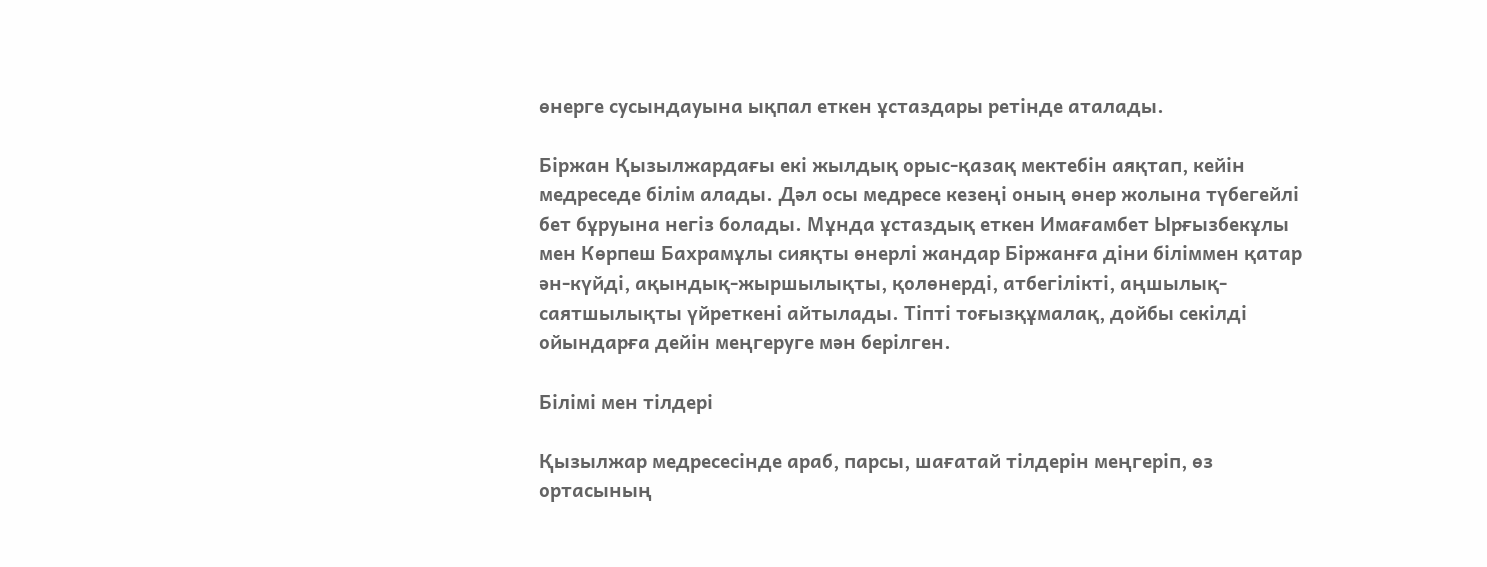өнерге сусындауына ықпал еткен ұстаздары ретінде аталады.

Біржан Қызылжардағы екі жылдық орыс-қазақ мектебін аяқтап, кейін медреседе білім алады. Дәл осы медресе кезеңі оның өнер жолына түбегейлі бет бұруына негіз болады. Мұнда ұстаздық еткен Имағамбет Ырғызбекұлы мен Көрпеш Бахрамұлы сияқты өнерлі жандар Біржанға діни біліммен қатар ән-күйді, ақындық-жыршылықты, қолөнерді, атбегілікті, аңшылық-саятшылықты үйреткені айтылады. Тіпті тоғызқұмалақ, дойбы секілді ойындарға дейін меңгеруге мән берілген.

Білімі мен тілдері

Қызылжар медресесінде араб, парсы, шағатай тілдерін меңгеріп, өз ортасының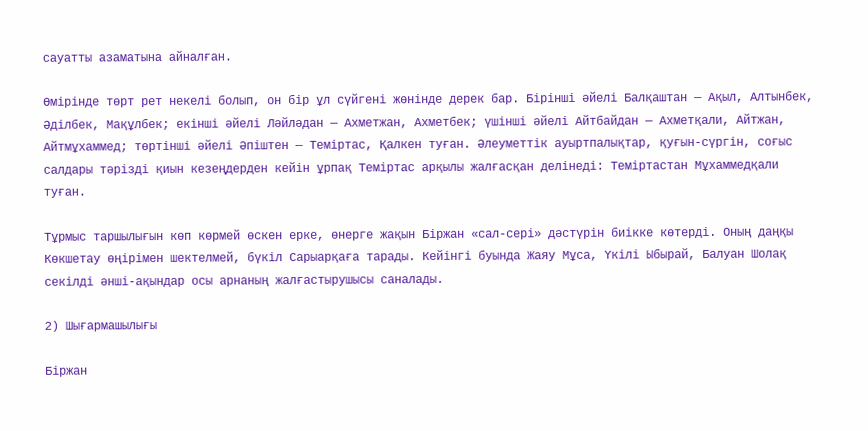сауатты азаматына айналған.

Өмірінде төрт рет некелі болып, он бір ұл сүйгені жөнінде дерек бар. Бірінші әйелі Балқаштан — Ақыл, Алтынбек, Әділбек, Мақұлбек; екінші әйелі Ләйләдан — Ахметжан, Ахметбек; үшінші әйелі Айтбайдан — Ахметқали, Айтжан, Айтмұхаммед; төртінші әйелі Әпіштен — Теміртас, Қалкен туған. Әлеуметтік ауыртпалықтар, қуғын-сүргін, соғыс салдары тәрізді қиын кезеңдерден кейін ұрпақ Теміртас арқылы жалғасқан делінеді: Теміртастан Мұхаммедқали туған.

Тұрмыс таршылығын көп көрмей өскен ерке, өнерге жақын Біржан «сал-сері» дәстүрін биікке көтерді. Оның даңқы Көкшетау өңірімен шектелмей, бүкіл Сарыарқаға тарады. Кейінгі буында Жаяу Мұса, Үкілі Ыбырай, Балуан Шолақ секілді әнші-ақындар осы арнаның жалғастырушысы саналады.

2) Шығармашылығы

Біржан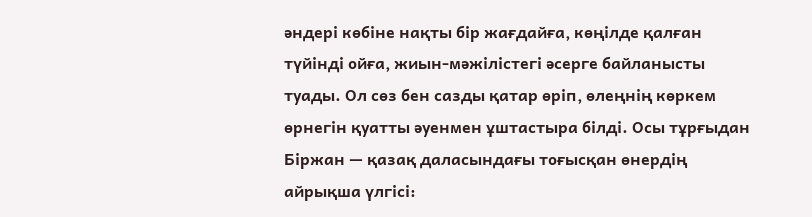әндері көбіне нақты бір жағдайға, көңілде қалған түйінді ойға, жиын-мәжілістегі әсерге байланысты туады. Ол сөз бен сазды қатар өріп, өлеңнің көркем өрнегін қуатты әуенмен ұштастыра білді. Осы тұрғыдан Біржан — қазақ даласындағы тоғысқан өнердің айрықша үлгісі: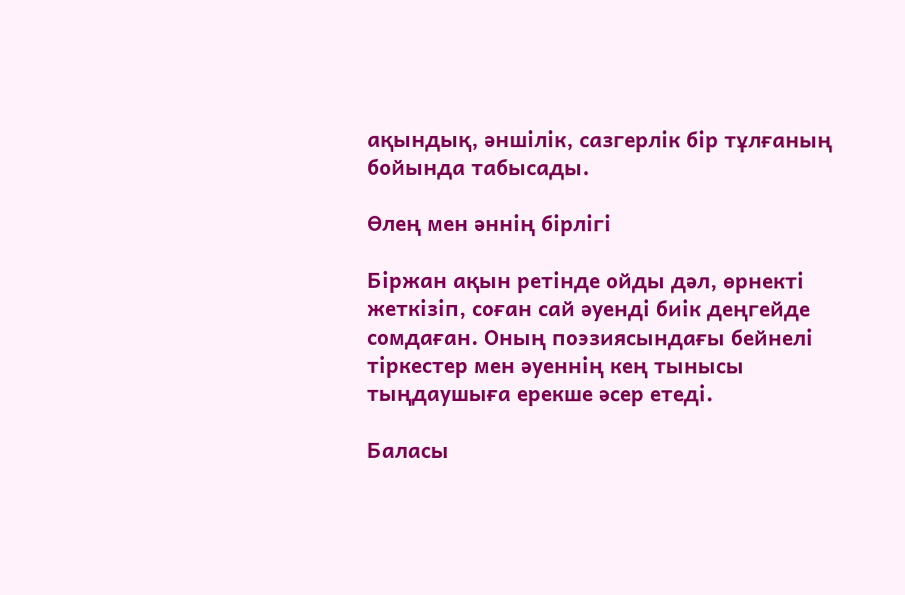ақындық, әншілік, сазгерлік бір тұлғаның бойында табысады.

Өлең мен әннің бірлігі

Біржан ақын ретінде ойды дәл, өрнекті жеткізіп, соған сай әуенді биік деңгейде сомдаған. Оның поэзиясындағы бейнелі тіркестер мен әуеннің кең тынысы тыңдаушыға ерекше әсер етеді.

Баласы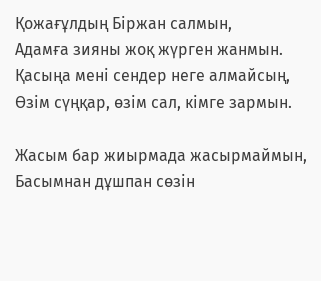Қожағұлдың Біржан салмын,
Адамға зияны жоқ жүрген жанмын.
Қасыңа мені сендер неге алмайсың,
Өзім сүңқар, өзім сал, кімге зармын.

Жасым бар жиырмада жасырмаймын,
Басымнан дұшпан сөзін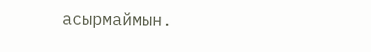асырмаймын.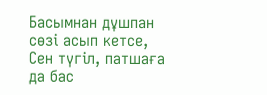Басымнан дұшпан сөзі асып кетсе,
Сен түгіл, патшаға да бас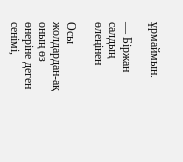ұрмаймын.

— Біржан салдың өлеңінен

Осы жолдардан-ақ оның өз өнеріне деген сенімі,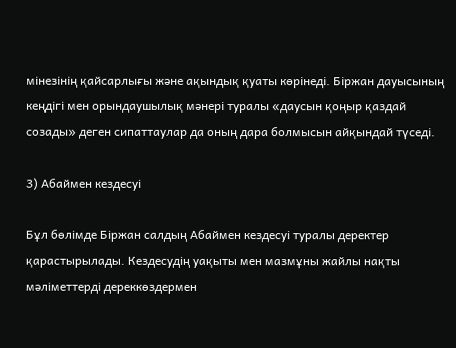мінезінің қайсарлығы және ақындық қуаты көрінеді. Біржан дауысының кеңдігі мен орындаушылық мәнері туралы «даусын қоңыр қаздай созады» деген сипаттаулар да оның дара болмысын айқындай түседі.

3) Абаймен кездесуі

Бұл бөлімде Біржан салдың Абаймен кездесуі туралы деректер қарастырылады. Кездесудің уақыты мен мазмұны жайлы нақты мәліметтерді дереккөздермен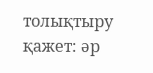толықтыру қажет: әр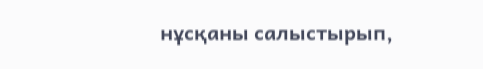нұсқаны салыстырып,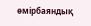өмірбаяндық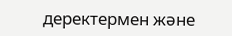деректермен және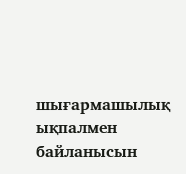шығармашылық ықпалмен байланысын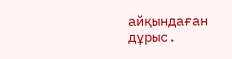айқындаған дұрыс.